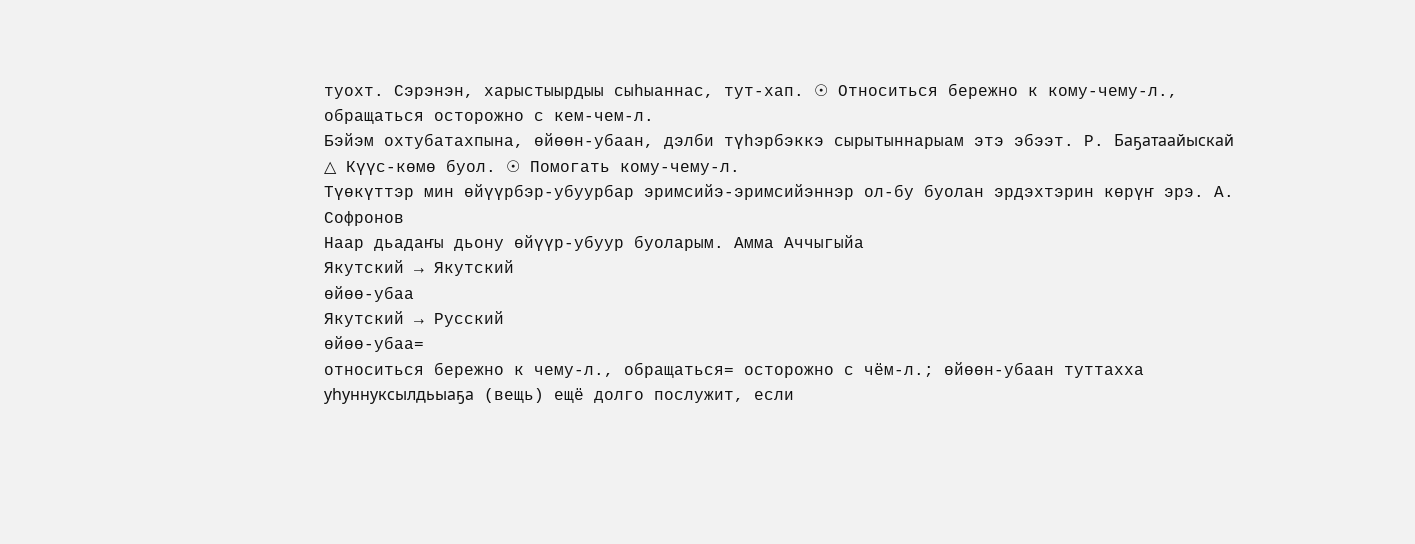туохт. Сэрэнэн, харыстыырдыы сыһыаннас, тут-хап. ☉ Относиться бережно к кому-чему-л., обращаться осторожно с кем-чем-л.
Бэйэм охтубатахпына, өйөөн-убаан, дэлби түһэрбэккэ сырытыннарыам этэ эбээт. Р. Баҕатаайыскай
△ Күүс-көмө буол. ☉ Помогать кому-чему-л.
Түөкүттэр мин өйүүрбэр-убуурбар эримсийэ-эримсийэннэр ол-бу буолан эрдэхтэрин көрүҥ эрэ. А. Софронов
Наар дьадаҥы дьону өйүүр-убуур буоларым. Амма Аччыгыйа
Якутский → Якутский
өйөө-убаа
Якутский → Русский
өйөө-убаа=
относиться бережно к чему-л., обращаться= осторожно с чём-л.; өйөөн-убаан туттахха уһуннуксылдьыаҕа (вещь) ещё долго послужит, если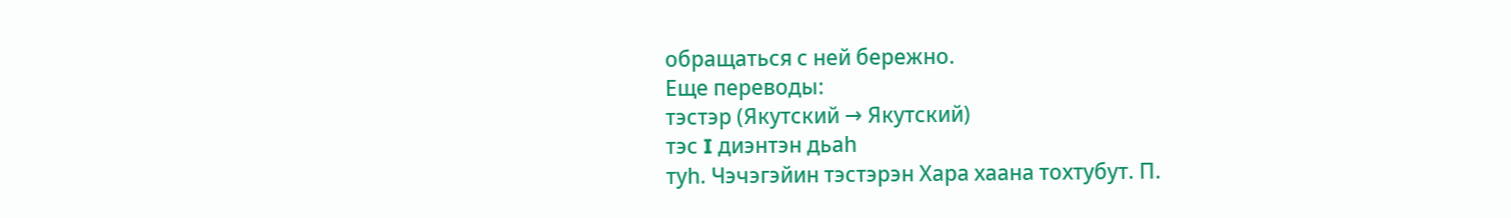обращаться с ней бережно.
Еще переводы:
тэстэр (Якутский → Якутский)
тэс I диэнтэн дьаһ
туһ. Чэчэгэйин тэстэрэн Хара хаана тохтубут. П.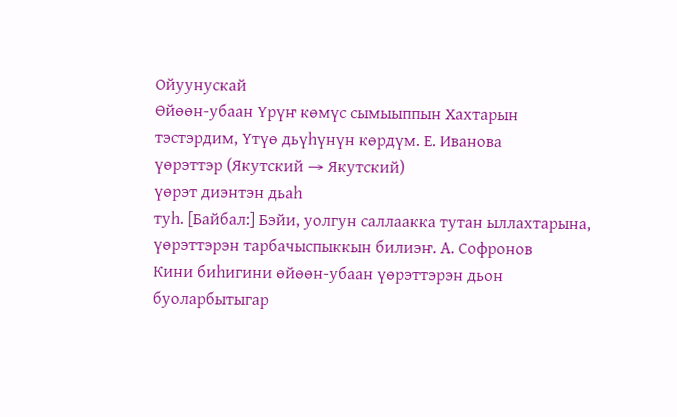Ойуунускай
Өйөөн-убаан Үрүҥ көмүс сымыыппын Хахтарын тэстэрдим, Үтүө дьүһүнүн көрдүм. Е. Иванова
үөрэттэр (Якутский → Якутский)
үөрэт диэнтэн дьаһ
туһ. [Байбал:] Бэйи, уолгун саллаакка тутан ыллахтарына, үөрэттэрэн тарбачыспыккын билиэҥ. А. Софронов
Кини биһигини өйөөн-убаан үөрэттэрэн дьон буоларбытыгар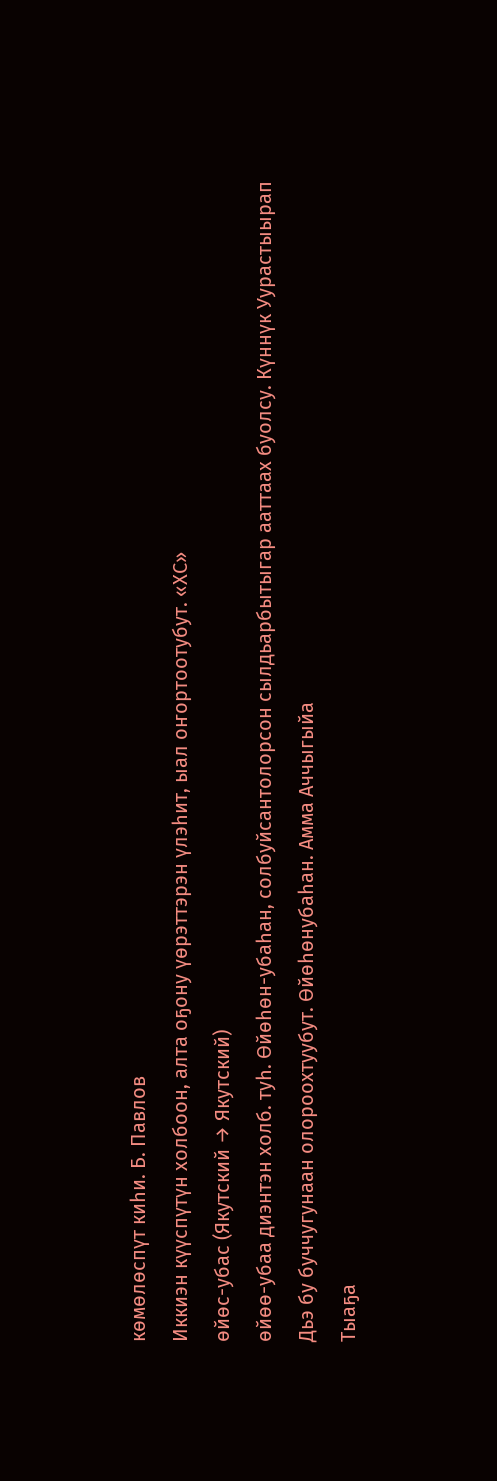көмөлөспүт киһи. Б. Павлов
Иккиэн күүспүтүн холбоон, алта оҕону үөрэттэрэн үлэһит, ыал оҥортоотубут. «ХС»
өйөс-убас (Якутский → Якутский)
өйөө-убаа диэнтэн холб. туһ. Өйөһөн-убаһан, солбуйсантолорсон сылдьарбытыгар ааттаах буолсу. Күннүк Уурастыырап
Дьэ бу буччугунаан олороохтуубут. Өйөһөнубаһан. Амма Аччыгыйа
Тыаҕа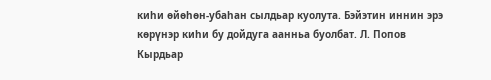киһи өйөһөн-убаһан сылдьар куолута. Бэйэтин иннин эрэ көрүнэр киһи бу дойдуга аанньа буолбат. Л. Попов
Кырдьар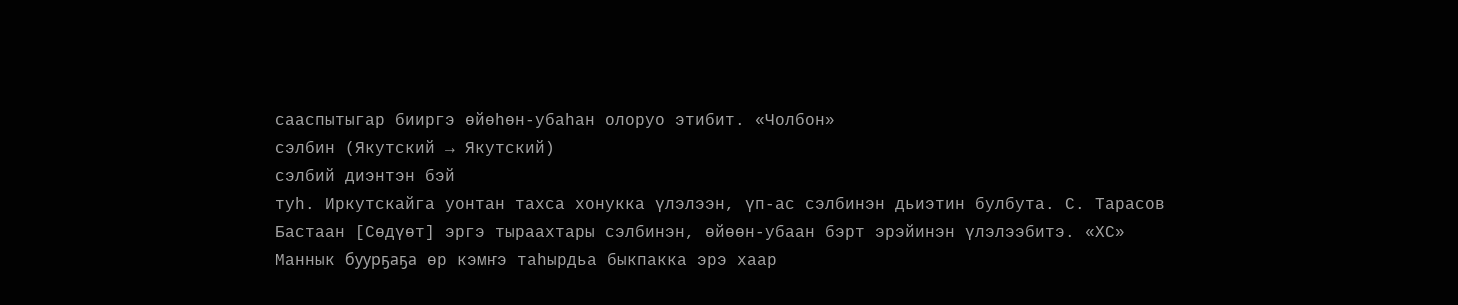сааспытыгар бииргэ өйөһөн-убаһан олоруо этибит. «Чолбон»
сэлбин (Якутский → Якутский)
сэлбий диэнтэн бэй
туһ. Иркутскайга уонтан тахса хонукка үлэлээн, үп-ас сэлбинэн дьиэтин булбута. С. Тарасов
Бастаан [Сөдүөт] эргэ тыраахтары сэлбинэн, өйөөн-убаан бэрт эрэйинэн үлэлээбитэ. «ХС»
Маннык буурҕаҕа өр кэмҥэ таһырдьа быкпакка эрэ хаар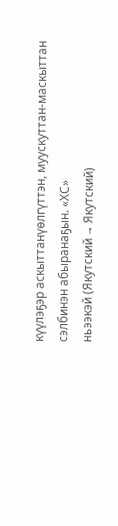күүлэҕэр аскыттанүөлгүттэн, муускуттан-маскыттан сэлбинэн абыранаҕын. «ХС»
ньээкэй (Якутский → Якутский)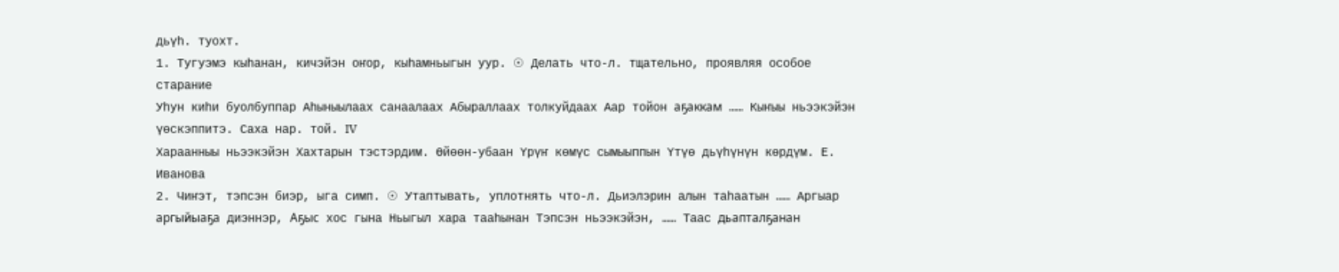дьүһ. туохт.
1. Тугуэмэ кыһанан, кичэйэн оҥор, кыһамньыгын уур. ☉ Делать что-л. тщательно, проявляя особое старание
Уһун киһи буолбуппар Аһыныылаах санаалаах Абыраллаах толкуйдаах Аар тойон аҕаккам …… Кыҥыы ньээкэйэн үөскэппитэ. Саха нар. той. IV
Хараанныы ньээкэйэн Хахтарын тэстэрдим. Өйөөн-убаан Үрүҥ көмүс сымыыппын Үтүө дьүһүнүн көрдүм. Е. Иванова
2. Чиҥэт, тэпсэн биэр, ыга симп. ☉ Утаптывать, уплотнять что-л. Дьиэлэрин алын таһаатын …… Аргыар аргыйыаҕа диэннэр, Аҕыс хос гына Ньыгыл хара тааһынан Тэпсэн ньээкэйэн, …… Таас дьапталҕанан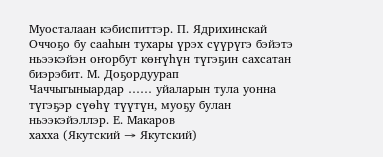Муосталаан кэбиспиттэр. П. Ядрихинскай
Оччоҕо бу сааһын тухары үрэх сүүрүгэ бэйэтэ ньээкэйэн оҥорбут көҥүһүн түгэҕин сахсатан биэрэбит. М. Доҕордуурап
Чаччыгыныардар …… уйаларын тула уонна түгэҕэр сүөһү түүтүн, муоҕу булан ньээкэйэллэр. Е. Макаров
хахха (Якутский → Якутский)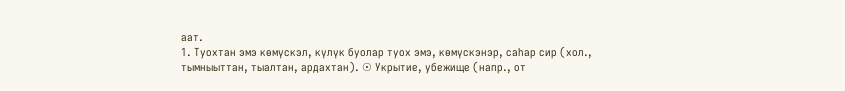аат.
1. Туохтан эмэ көмүскэл, күлүк буолар туох эмэ, көмүскэнэр, саһар сир (хол., тымныыттан, тыалтан, ардахтан). ☉ Укрытие, убежище (напр., от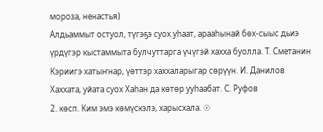мороза, ненастья)
Алдьаммыт остуол, түгэҕэ суох уһаат, арааһынай бөх-сыыс дьиэ үрдүгэр кыстаммыта булчуттарга үчүгэй хахха буолла. Т. Сметанин
Кэриигэ хатыҥнар, үөттэр хаххаларыгар сөрүүн. И. Данилов
Хаххата, уйата суох Хаһан да көтөр ууһаабат. С. Руфов
2. көсп. Ким эмэ көмүскэлэ, харысхала. ☉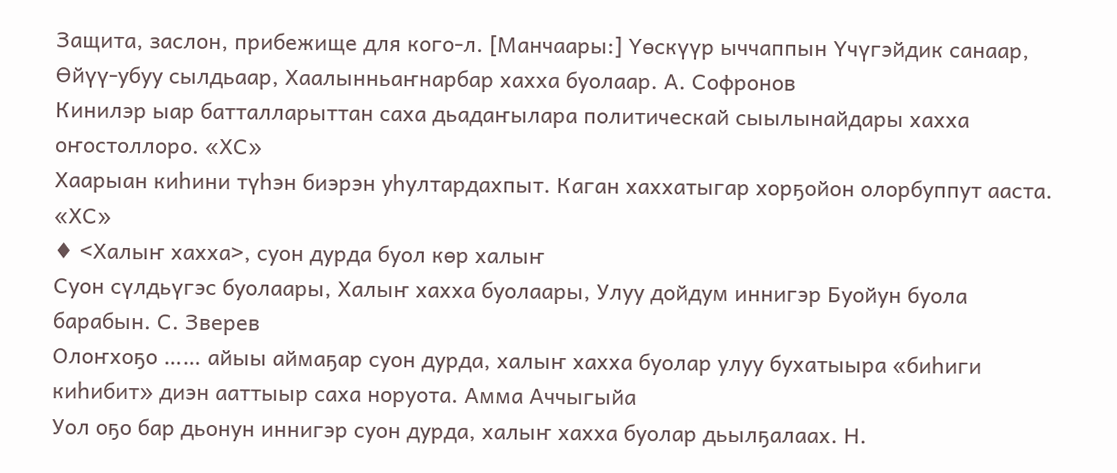Защита, заслон, прибежище для кого-л. [Манчаары:] Үөскүүр ыччаппын Үчүгэйдик санаар, Өйүү-убуу сылдьаар, Хаалынньаҥнарбар хахха буолаар. А. Софронов
Кинилэр ыар батталларыттан саха дьадаҥылара политическай сыылынайдары хахха оҥостоллоро. «ХС»
Хаарыан киһини түһэн биэрэн уһултардахпыт. Каган хаххатыгар хорҕойон олорбуппут ааста. «ХС»
♦ <Халыҥ хахха>, суон дурда буол көр халыҥ
Суон сүлдьүгэс буолаары, Халыҥ хахха буолаары, Улуу дойдум иннигэр Буойун буола барабын. С. Зверев
Олоҥхоҕо …… айыы аймаҕар суон дурда, халыҥ хахха буолар улуу бухатыыра «биһиги киһибит» диэн ааттыыр саха норуота. Амма Аччыгыйа
Уол оҕо бар дьонун иннигэр суон дурда, халыҥ хахха буолар дьылҕалаах. Н.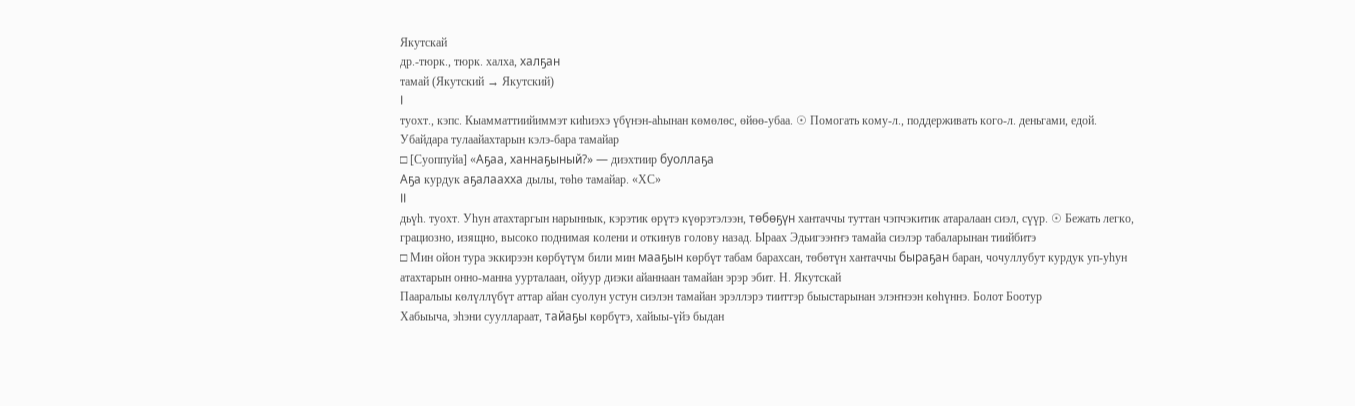Якутскай
др.-тюрк., тюрк. халха, халҕан
тамай (Якутский → Якутский)
I
туохт., кэпс. Кыамматтиийиммэт киһиэхэ үбүнэн-аһынан көмөлөс, өйөө-убаа. ☉ Помогать кому-л., поддерживать кого-л. деньгами, едой. Убайдара тулаайахтарын кэлэ-бара тамайар
□ [Суоппуйа] «Аҕаа, ханнаҕыный?» — диэхтиир буоллаҕа
Аҕа курдук аҕалаахха дылы, төһө тамайар. «ХС»
II
дьүһ. туохт. Уһун атахтаргын нарыннык, кэрэтик өрүтэ күөрэтэлээн, төбөҕүн хантаччы туттан чэпчэкитик атаралаан сиэл, сүүр. ☉ Бежать легко, грациозно, изящно, высоко поднимая колени и откинув голову назад. Ыраах Эдьигээҥҥэ тамайа сиэлэр табаларынан тиийбитэ
□ Мин ойон тура эккирээн көрбүтүм били мин мааҕын көрбүт табам барахсан, төбөтүн хантаччы быраҕан баран, чочуллубут курдук уп-уһун атахтарын онно-манна уурталаан, ойуур диэки айаннаан тамайан эрэр эбит. Н. Якутскай
Пааралыы көлүллүбүт аттар айан суолун устун сиэлэн тамайан эрэллэрэ тииттэр быыстарынан элэҥнээн көһүннэ. Болот Боотур
Хабыыча, эһэни сууллараат, тайаҕы көрбүтэ, хайыы-үйэ быдан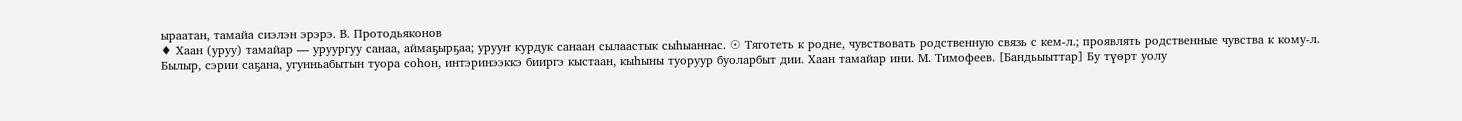ыраатан, тамайа сиэлэн эрэрэ. В. Протодьяконов
♦ Хаан (уруу) тамайар — уруургуу санаа, аймаҕырҕаа; урууҥ курдук санаан сылаастык сыһыаннас. ☉ Тяготеть к родне, чувствовать родственную связь с кем-л.; проявлять родственные чувства к кому-л.
Былыр, сэрии саҕана, угунньабытын туора соһон, интэринээккэ бииргэ кыстаан, кыһыны туоруур буоларбыт дии. Хаан тамайар ини. М. Тимофеев. [Бандьыыттар] Бу түөрт уолу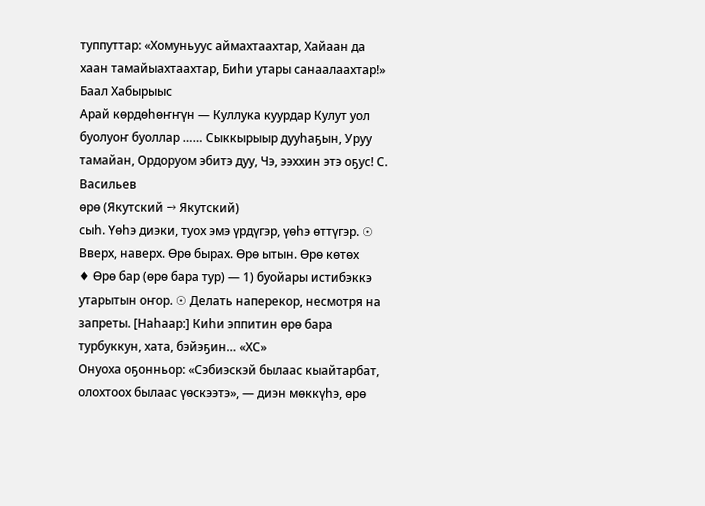туппуттар: «Хомуньуус аймахтаахтар, Хайаан да хаан тамайыахтаахтар, Биһи утары санаалаахтар!» Баал Хабырыыс
Арай көрдөһөҥҥүн — Куллука куурдар Кулут уол буолуоҥ буоллар …… Сыккырыыр дууһаҕын, Уруу тамайан, Ордоруом эбитэ дуу, Чэ, ээххин этэ оҕус! С. Васильев
өрө (Якутский → Якутский)
сыһ. Үөһэ диэки, туох эмэ үрдүгэр, үөһэ өттүгэр. ☉ Вверх, наверх. Өрө бырах. Өрө ытын. Өрө көтөх
♦ Өрө бар (өрө бара тур) — 1) буойары истибэккэ утарытын оҥор. ☉ Делать наперекор, несмотря на запреты. [Наһаар:] Киһи эппитин өрө бара турбуккун, хата, бэйэҕин… «ХС»
Онуоха оҕонньор: «Сэбиэскэй былаас кыайтарбат, олохтоох былаас үөскээтэ», — диэн мөккүһэ, өрө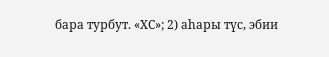бара турбут. «ХС»; 2) аһары түс, эбии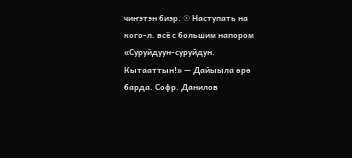чиҥэтэн биэр. ☉ Наступать на кого-л. всё с большим напором
«Суруйдуун-суруйдун. Кытааттын!» — Дайыыла өрө барда. Софр. Данилов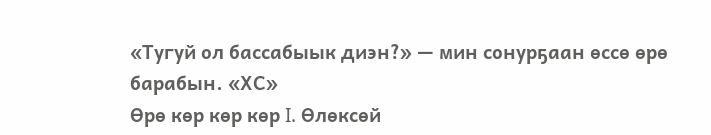«Тугуй ол бассабыык диэн?» — мин сонурҕаан өссө өрө барабын. «ХС»
Өрө көр көр көр I. Өлөксөй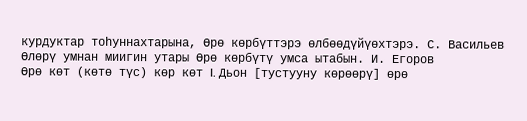курдуктар тоһуннахтарына, Өрө көрбүттэрэ өлбөөдүйүөхтэрэ. С. Васильев
Өлөрү умнан миигин утары Өрө көрбүтү умса ытабын. И. Егоров
Өрө көт (көтө түс) көр көт I. Дьон [тустууну көрөөрү] өрө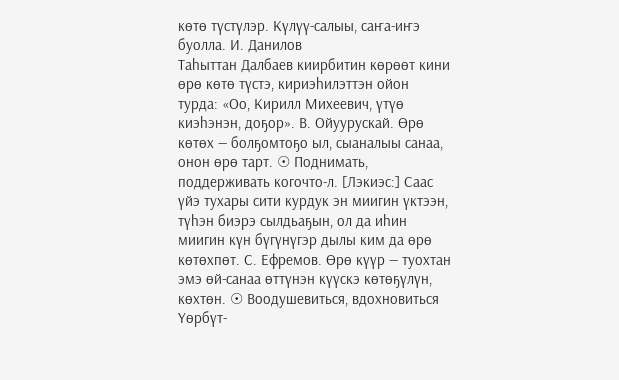көтө түстүлэр. Күлүү-салыы, саҥа-иҥэ буолла. И. Данилов
Таһыттан Далбаев киирбитин көрөөт кини өрө көтө түстэ, кириэһилэттэн ойон турда: «Оо, Кирилл Михеевич, үтүө киэһэнэн, доҕор». В. Ойуурускай. Өрө көтөх — болҕомтоҕо ыл, сыаналыы санаа, онон өрө тарт. ☉ Поднимать, поддерживать когочто-л. [Лэкиэс:] Саас үйэ тухары сити курдук эн миигин үктээн, түһэн биэрэ сылдьаҕын, ол да иһин миигин күн бүгүнүгэр дылы ким да өрө көтөхпөт. С. Ефремов. Өрө күүр — туохтан эмэ өй-санаа өттүнэн күүскэ көтөҕүлүн, көхтөн. ☉ Воодушевиться, вдохновиться
Үөрбүт-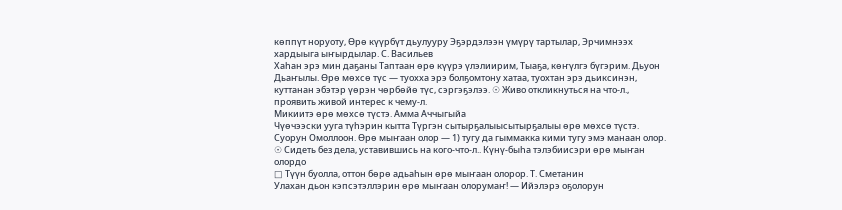көппүт норуоту, Өрө күүрбүт дьулууру Эҕэрдэлээн үмүрү тартылар, Эрчимнээх хардыыга ыҥырдылар. С. Васильев
Хаһан эрэ мин даҕаны Таптаан өрө күүрэ үлэлиирим, Тыаҕа, көҥүлгэ бүгэрим. Дьуон Дьаҥылы. Өрө мөхсө түс — туохха эрэ болҕомтону хатаа, туохтан эрэ дьиксинэн, куттанан эбэтэр үөрэн чөрбөйө түс, сэргэҕэлээ. ☉ Живо откликнуться на что-л., проявить живой интерес к чему-л.
Микиитэ өрө мөхсө түстэ. Амма Аччыгыйа
Чүөчээски ууга түһэрин кытта Түргэн сытырҕалыысытырҕалыы өрө мөхсө түстэ. Суорун Омоллоон. Өрө мыҥаан олор — 1) тугу да гыммакка кими тугу эмэ манаан олор. ☉ Сидеть без дела, уставившись на кого-что-л.. Күнү-быһа тэлэбиисэри өрө мыҥан олордо
□ Түүн буолла, оттон бөрө адьаһын өрө мыҥаан олорор. Т. Сметанин
Улахан дьон кэпсэтэллэрин өрө мыҥаан олорумаҥ! — Ийэлэрэ оҕолорун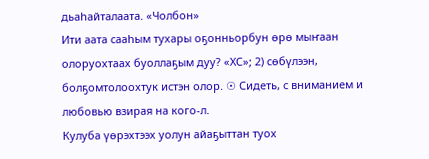дьаһайталаата. «Чолбон»
Ити аата сааһым тухары оҕонньорбун өрө мыҥаан олоруохтаах буоллаҕым дуу? «ХС»; 2) сөбүлээн, болҕомтолоохтук истэн олор. ☉ Сидеть, с вниманием и любовью взирая на кого-л.
Кулуба үөрэхтээх уолун айаҕыттан туох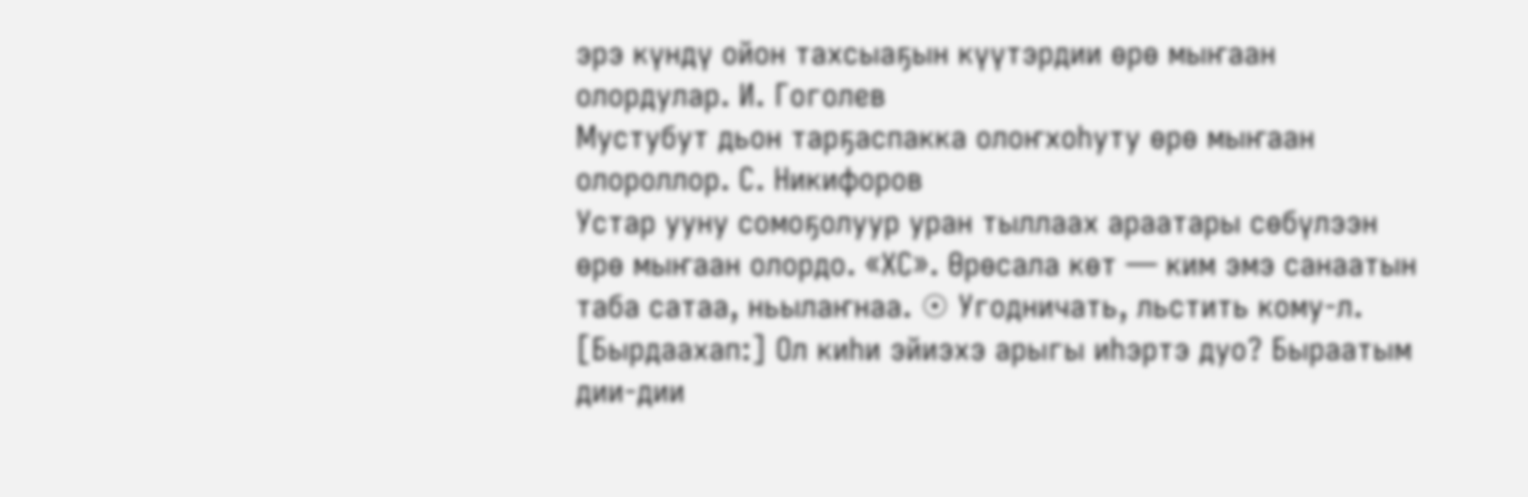эрэ күндү ойон тахсыаҕын күүтэрдии өрө мыҥаан олордулар. И. Гоголев
Мустубут дьон тарҕаспакка олоҥхоһуту өрө мыҥаан олороллор. С. Никифоров
Устар ууну сомоҕолуур уран тыллаах араатары сөбүлээн өрө мыҥаан олордо. «ХС». Өрөсала көт — ким эмэ санаатын таба сатаа, ньылаҥнаа. ☉ Угодничать, льстить кому-л. [Бырдаахап:] Ол киһи эйиэхэ арыгы иһэртэ дуо? Быраатым дии-дии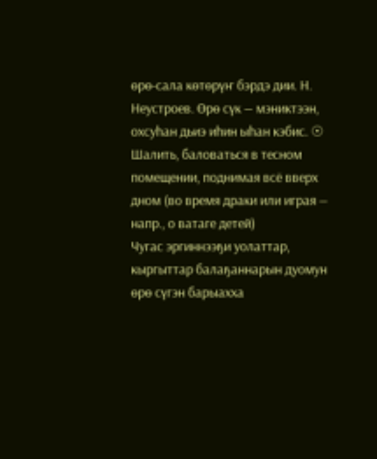өрө-сала көтөрүҥ бэрдэ дии. Н. Неустроев. Өрө сүк — мэниктээн, охсуһан дьиэ иһин ыһан кэбис. ☉ Шалить, баловаться в тесном помещении, поднимая всё вверх дном (во время драки или играя — напр., о ватаге детей)
Чугас эргиннээҕи уолаттар, кыргыттар балаҕаннарын дуомун өрө сүгэн барыахха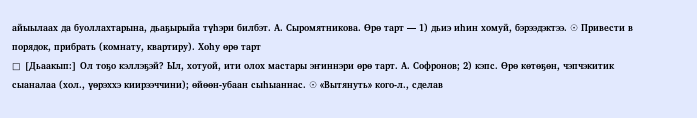айыылаах да буоллахтарына, дьаҕырыйа түһэри билбэт. А. Сыромятникова. Өрө тарт — 1) дьиэ иһин хомуй, бэрээдэктээ. ☉ Привести в порядок, прибрать (комнату, квартиру). Хоһу өрө тарт
□ [Дьаакып:] Ол тоҕо кэллэҕэй? Ыл, хотуой, ити олох мастары эҥиннэри өрө тарт. А. Софронов; 2) кэпс. Өрө көтөҕөн, чэпчэкитик сыаналаа (хол., үөрэххэ киирээччини); өйөөн-убаан сыһыаннас. ☉ «Вытянуть» кого-л., сделав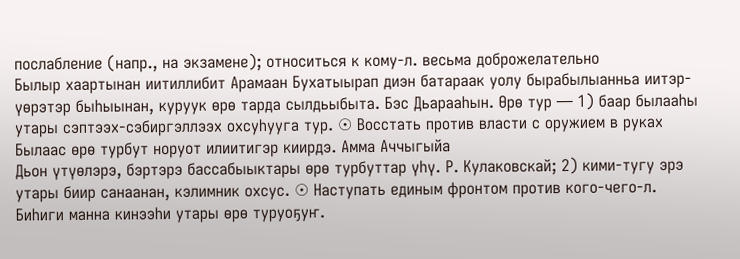послабление (напр., на экзамене); относиться к кому-л. весьма доброжелательно
Былыр хаартынан иитиллибит Арамаан Бухатыырап диэн батараак уолу бырабылыанньа иитэр-үөрэтэр быһыынан, куруук өрө тарда сылдьыбыта. Бэс Дьарааһын. Өрө тур — 1) баар былааһы утары сэптээх-сэбиргэллээх охсуһууга тур. ☉ Восстать против власти с оружием в руках
Былаас өрө турбут норуот илиитигэр киирдэ. Амма Аччыгыйа
Дьон үтүөлэрэ, бэртэрэ бассабыыктары өрө турбуттар үһү. Р. Кулаковскай; 2) кими-тугу эрэ утары биир санаанан, кэлимник охсус. ☉ Наступать единым фронтом против кого-чего-л.
Биһиги манна кинээһи утары өрө туруоҕуҥ.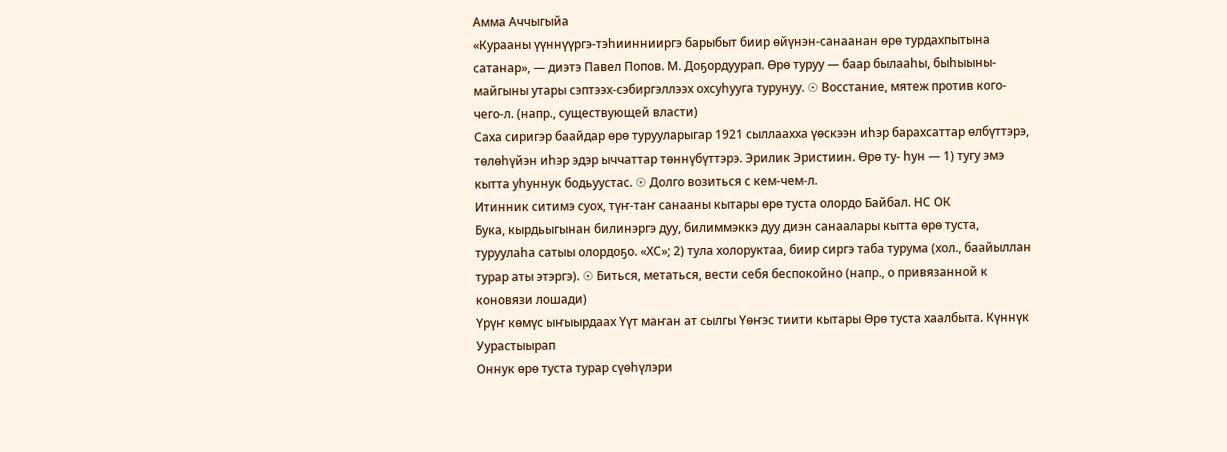Амма Аччыгыйа
«Курааны үүннүүргэ-тэһииннииргэ барыбыт биир өйүнэн-санаанан өрө турдахпытына сатанар», — диэтэ Павел Попов. М. Доҕордуурап. Өрө туруу — баар былааһы, быһыыны-майгыны утары сэптээх-сэбиргэллээх охсуһууга турунуу. ☉ Восстание, мятеж против кого-чего-л. (напр., существующей власти)
Саха сиригэр баайдар өрө турууларыгар 1921 сыллаахха үөскээн иһэр барахсаттар өлбүттэрэ, төлөһүйэн иһэр эдэр ыччаттар төннүбүттэрэ. Эрилик Эристиин. Өрө ту- һун — 1) тугу эмэ кытта уһуннук бодьуустас. ☉ Долго возиться с кем-чем-л.
Итинник ситимэ суох, түҥ-таҥ санааны кытары өрө туста олордо Байбал. НС ОК
Бука, кырдьыгынан билинэргэ дуу, билиммэккэ дуу диэн санаалары кытта өрө туста, туруулаһа сатыы олордоҕо. «ХС»; 2) тула холоруктаа, биир сиргэ таба турума (хол., баайыллан турар аты этэргэ). ☉ Биться, метаться, вести себя беспокойно (напр., о привязанной к коновязи лошади)
Үрүҥ көмүс ыҥыырдаах Үүт маҥан ат сылгы Үөҥэс тиити кытары Өрө туста хаалбыта. Күннүк Уурастыырап
Оннук өрө туста турар сүөһүлэри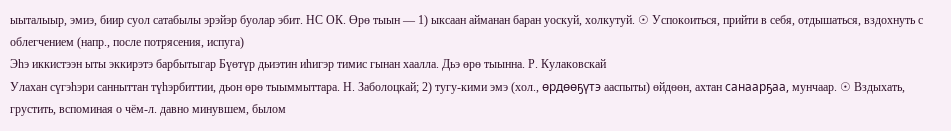ыыталыыр, эмиэ, биир суол сатабылы эрэйэр буолар эбит. НС ОК. Өрө тыын — 1) ыксаан айманан баран уоскуй, холкутуй. ☉ Успокоиться, прийти в себя, отдышаться, вздохнуть с облегчением (напр., после потрясения, испуга)
Эһэ иккистээн ыты эккирэтэ барбытыгар Бүөтүр дьиэтин иһигэр тимис гынан хаалла. Дьэ өрө тыынна. Р. Кулаковскай
Улахан сүгэһэри санныттан түһэрбиттии, дьон өрө тыыммыттара. Н. Заболоцкай; 2) тугу-кими эмэ (хол., өрдөөҕүтэ ааспыты) өйдөөн, ахтан санаарҕаа, мунчаар. ☉ Вздыхать, грустить, вспоминая о чём-л. давно минувшем, былом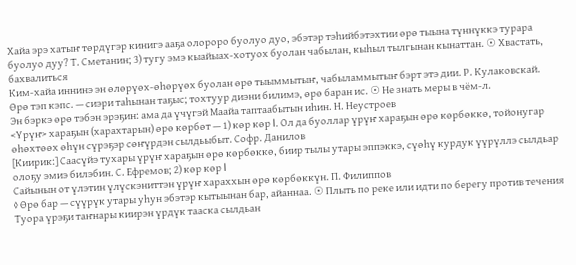Хайа эрэ хатыҥ төрдүгэр кинигэ ааҕа олороро буолуо дуо, эбэтэр тэһийбэтэхтии өрө тыына түннүккэ турара буолуо дуу? Т. Сметанин; 3) тугу эмэ кыайыах-хотуох буолан чабылан, кыһыл тылгынан кынаттан. ☉ Хвастать, бахвалиться
Ким-хайа иннинэ эн өлөрүөх-өһөрүөх буолан өрө тыыммытыҥ, чабыламмытыҥ бэрт этэ дии. Р. Кулаковскай. Өрө тэп кэпс. — сиэри таһынан таҕыс; тохтуур диэни билимэ, өрө баран ис. ☉ Не знать меры в чём-л.
Эн бэркэ өрө тэбэн эрэҕин: ама да үчүгэй Маайа таптаабытын иһин. Н. Неустроев
<Үрүҥ> хараҕын (харахтарын) өрө көрбөт — 1) көр көр I. Ол да буоллар үрүҥ хараҕын өрө көрбөккө, тойонугар өһөхтөөх өһүн сүрэҕэр сөҥүрдэн сылдьыбыт. Софр. Данилов
[Киирик:] Саасүйэ тухары үрүҥ хараҕын өрө көрбөккө, биир тылы утары эппэккэ, сүөһү курдук үүрүллэ сылдьар олоҕу эмиэ билэбин. С. Ефремов; 2) көр көр I
Сайынын от үлэтин үлүскэниттэн үрүҥ хараххын өрө көрбөккүн. П. Филиппов
◊ Өрө бар — сүүрүк утары уһун эбэтэр кытыынан бар, айаннаа. ☉ Плыть по реке или идти по берегу против течения
Туора үрэҕи таҥнары киирэн үрдүк тааска сылдьан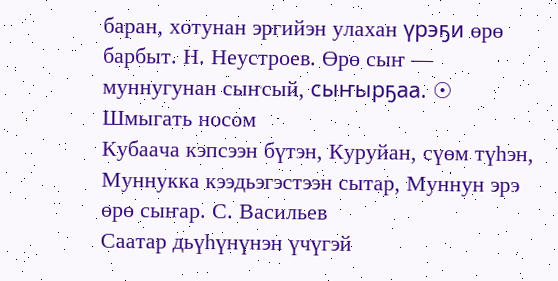баран, хотунан эргийэн улахан үрэҕи өрө барбыт. Н. Неустроев. Өрө сыҥ — муннугунан сыҥсый, сыҥырҕаа. ☉ Шмыгать носом
Кубаача кэпсээн бүтэн, Куруйан, сүөм түһэн, Муннукка кээдьэгэстээн сытар, Муннун эрэ өрө сыҥар. С. Васильев
Саатар дьүһүнүнэн үчүгэй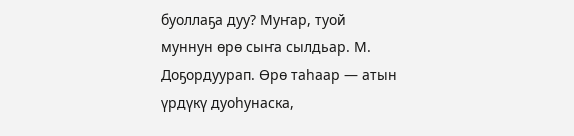буоллаҕа дуу? Муҥар, туой муннун өрө сыҥа сылдьар. М. Доҕордуурап. Өрө таһаар — атын үрдүкү дуоһунаска,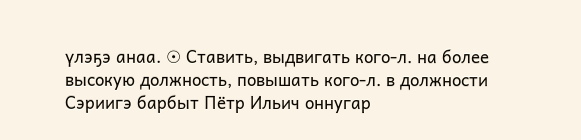үлэҕэ анаа. ☉ Ставить, выдвигать кого-л. на более высокую должность, повышать кого-л. в должности
Сэриигэ барбыт Пётр Ильич оннугар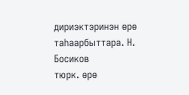дириэктэринэн өрө таһаарбыттара. Н. Босиков
тюрк. өрө